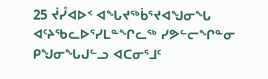25 ᔫᓮᐊᐅᑉ ᐊᖓᔪᖅᑳᕐᔪᐊᖑᓂᖓ ᐊᑦᔨᖃᓚᐅᕐᓯᒪᓐᖏᓚᖅ ᓯᕗᓪᓕᖏᓐᓂ ᑭᖑᓂᖓᒍᓪᓗ ᐊᑕᓂᕐᒧᑦ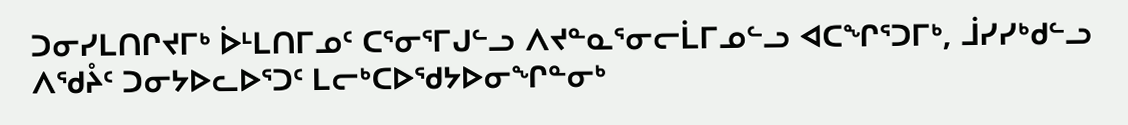ᑐᓂᓯᒪᑎᒋᔪᒥᒃ ᐆᒻᒪᑎᒥᓄᑦ ᑕᕐᓂᕐᒥᒍᓪᓗ ᐱᔪᓐᓇᕐᓂᓕᒫᒥᓄᓪᓗ ᐊᑕᖏᕐᑐᒥᒃ, ᒨᓯᓯᒃᑯᓪᓗ ᐱᖁᔧᑦ ᑐᓂᔭᐅᓚᐅᕐᑐᑦ ᒪᓕᒃᑕᐅᖁᔭᐅᓂᖏᓐᓂᒃ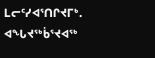ᒪᓕᑦᓯᐊᕐᑎᒋᔪᒥᒃ.
ᐊᖓᔪᖅᑳᕐᔪᐊᖅ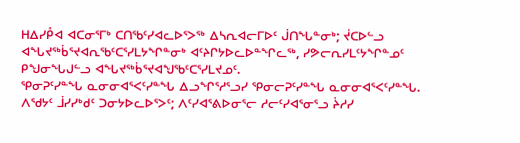ᕼᐃᓯᑬᐊ ᐊᑕᓂᕐᒥᒃ ᑕᑎᖃᑦᓯᐊᓚᐅᕐᐳᖅ ᐃᓴᕆᐊᓕᒥᐅᑦ ᒎᑎᖓᓐᓂᒃ; ᔫᑕᐅᓪᓗ ᐊᖓᔪᖅᑳᕐᔪᐊᕆᖃᑦᑕᕐᓯᒪᔭᖏᓐᓂᒃ ᐊᑦᔨᒋᔭᐅᓚᐅᓐᖏᓚᖅ, ᓯᕗᓕᕆᓯᒪᑦᔭᖏᓐᓄᑦ ᑭᖑᓂᖓᒍᓪᓗ ᐊᖓᔪᖅᑳᕐᔪᐊᖑᖃᑦᑕᕐᓯᒪᔪᓄᑦ.
ᕿᓂᕈᑦᓯᓐᖓ ᓇᓂᓂᐊᕐᐸᑦᓯᓐᖓ ᐃᓗᖏᕐᓱᕐᓗᓯ ᕿᓂᓕᕈᑦᓯᓐᖓ ᓇᓂᓂᐊᕐᐸᑦᓯᓐᖓ.
ᐱᖁᔭᑦ ᒨᓯᓯᒃᑯᑦ ᑐᓂᔭᐅᓚᐅᕐᐳᑦ; ᐱᑦᓯᐊᕐᕕᐅᓂᕐᓕ ᓱᓕᑦᓯᐊᕐᓂᕐᓗ ᔩᓱᓯ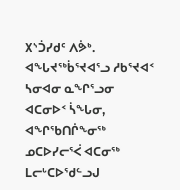᙭ᔅᑑᓯᑯᑦ ᐱᕘᒃ.
ᐊᖓᔪᖅᑳᕐᔪᐊᕐᓗ ᓱᑲᕐᔪᐊᑉ ᓴᓂᐊᓂ ᓇᖏᕐᓗᓂ ᐊᑕᓂᐅᑉ ᓵᖓᓂ, ᐊᖏᖃᑎᒌᖕᓂᖅ ᓄᑕᐅᓯᓕᕐᐹ ᐊᑕᓂᖅ ᒪᓕᒡᑕᐅᖁᓪᓗᒍ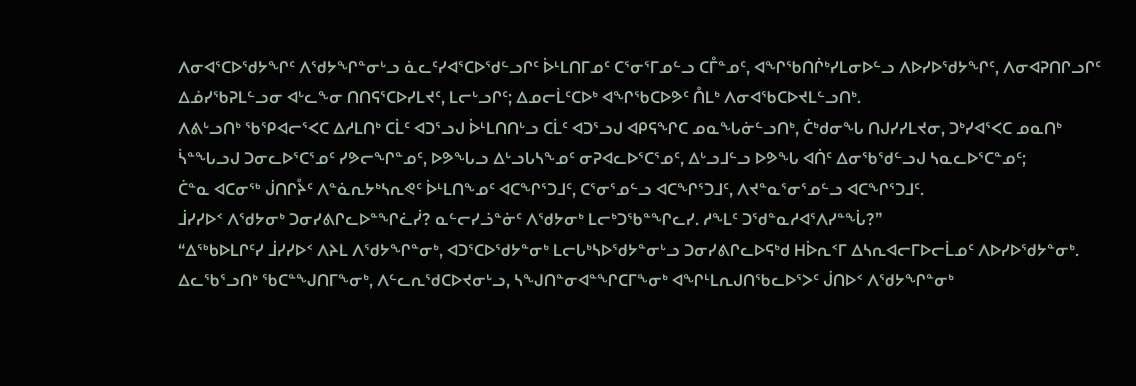ᐱᓂᐊᕐᑕᐅᖁᔭᖏᑦ ᐱᖁᔭᖏᓐᓂᒡᓗ ᓈᓚᑦᓯᐊᕐᑕᐅᖁᓪᓗᒋᑦ ᐆᒻᒪᑎᒥᓄᑦ ᑕᕐᓂᕐᒥᓄᓪᓗ ᑕᒤᓐᓄᑦ, ᐊᖏᖃᑎᒌᒃᓯᒪᓂᐅᓪᓗ ᐱᐅᓯᐅᖁᔭᖏᑦ, ᐱᓂᐊᕈᑎᒋᓗᒋᑦ ᐃᓅᓯᖃᕈᒪᓪᓗᓂ ᐊᒡᓚᖕᓂ ᑎᑎᕋᕐᑕᐅᓯᒪᔪᑦ, ᒪᓕᒡᓗᒋᑦ; ᐃᓄᓕᒫᑦᑕᐅᒃ ᐊᖏᖃᑕᐅᕗᑦ ᑍᒪᒃ ᐱᓂᐊᖃᑕᐅᔪᒪᓪᓗᑎᒃ.
ᐱᕕᒡᓗᑎᒃ ᖃᕿᐊᓕᕐᐸᑕ ᐃᓱᒪᑎᒃ ᑕᒫᑦ ᐊᑐᕐᓗᒍ ᐆᒻᒪᑎᑎᒡᓗ ᑕᒫᑦ ᐊᑐᕐᓗᒍ ᐊᑭᕋᖏᑕ ᓄᓇᖓᓃᓪᓗᑎᒃ, ᑖᒃᑯᓂᖓ ᑎᒍᓯᓯᒪᔪᓂ, ᑐᒃᓯᐊᕐᐸᑕ ᓄᓇᑎᒃ ᓵᓐᖓᓗᒍ ᑐᓂᓚᐅᕐᑕᕐᓄᑦ ᓯᕗᓕᖏᓐᓄᑦ, ᐅᕗᖓᓗ ᐃᒡᓗᒐᓴᖕᓄᑦ ᓂᕈᐊᓚᐅᕐᑕᕐᓄᑦ, ᐃᒡᓗᒧᓪᓗ ᐅᕗᖓ ᐊᑏᑦ ᐃᓂᖃᖁᓪᓗᒍ ᓴᓇᓚᐅᕐᑕᓐᓄᑦ;
ᑖᓐᓇ ᐊᑕᓂᖅ ᒎᑎᒋᔧᑦ ᐱᓐᓈᕆᔭᒃᓴᕆᕙᑦ ᐆᒻᒪᑎᖕᓄᑦ ᐊᑕᖏᕐᑐᒧᑦ, ᑕᕐᓂᕐᓄᓪᓗ ᐊᑕᖏᕐᑐᒧᑦ, ᐱᔪᓐᓇᕐᓂᕐᓄᓪᓗ ᐊᑕᖏᕐᑐᒧᑦ.
ᒨᓯᓯᐅᑉ ᐱᖁᔭᓂᒃ ᑐᓂᓯᕕᒋᓚᐅᓐᖏᓛᓰ? ᓇᓪᓕᓯᓘᓐᓃᑦ ᐱᖁᔭᓂᒃ ᒪᓕᒃᑐᖃᓐᖏᓚᓯ. ᓱᖕᒪᑦ ᑐᖁᓐᓇᓱᐊᕐᐱᓯᓐᖔ?”
“ᐃᖅᑲᐅᒪᒋᑦᓯ ᒨᓯᓯᐅᑉ ᐱᔨᒪ ᐱᖁᔭᖏᓐᓂᒃ, ᐊᑐᕐᑕᐅᖁᔭᓐᓂᒃ ᒪᓕᒐᒃᓴᐅᖁᔭᓐᓂᒡᓗ ᑐᓂᓯᕕᒋᓚᐅᕋᒃᑯ ᕼᐆᕆᑉᒥ ᐃᓴᕆᐊᓕᒥᐅᓕᒫᓄᑦ ᐱᐅᓯᐅᖁᔭᓐᓂᒃ.
ᐃᓚᖃᕐᓗᑎᒃ ᖃᑕᓐᖑᑎᒥᖕᓂᒃ, ᐱᓪᓚᕆᖁᑕᐅᔪᓂᒡᓗ, ᓴᖑᑎᓐᓂᐊᓐᖏᑕᒥᖕᓂᒃ ᐊᖏᒻᒪᕆᒍᑎᖃᓚᐅᕐᐳᑦ ᒎᑎᐅᑉ ᐱᖁᔭᖏᓐᓂᒃ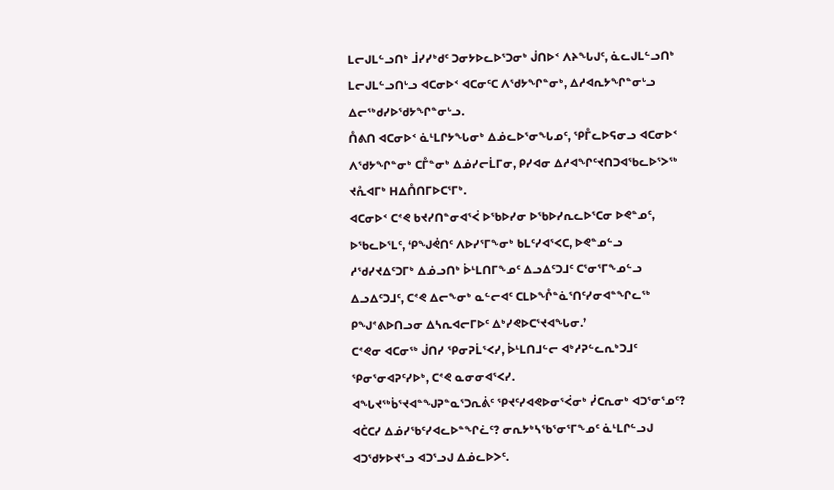ᒪᓕᒍᒪᓪᓗᑎᒃ ᒨᓯᓯᒃᑯᑦ ᑐᓂᔭᐅᓚᐅᕐᑐᓂᒃ ᒎᑎᐅᑉ ᐱᔨᖓᒍᑦ, ᓈᓚᒍᒪᓪᓗᑎᒃ ᒪᓕᒍᒪᓪᓗᑎᒡᓗ ᐊᑕᓂᐅᑉ ᐊᑕᓂᑦᑕ ᐱᖁᔭᖏᓐᓂᒃ, ᐃᓱᐊᕆᔭᖏᓐᓂᒡᓗ ᐃᓕᖅᑯᓯᐅᖁᔭᖏᓐᓂᒡᓗ.
ᑍᕕᑎ ᐊᑕᓂᐅᑉ ᓈᒻᒪᒋᔭᖓᓂᒃ ᐃᓅᓚᐅᕐᓂᖓᓄᑦ, ᕿᒤᓚᐅᕋᓂᓗ ᐊᑕᓂᐅᑉ ᐱᖁᔭᖏᓐᓂᒃ ᑕᒤᓐᓂᒃ ᐃᓅᓯᓕᒫᒥᓂ, ᑭᓯᐊᓂ ᐃᓱᐊᖏᑦᔪᑎᑐᐊᖃᓚᐅᕐᐳᖅ ᔪᕅᐊᒥᒃ ᕼᐃᑍᑎᒥᐅᑕᕐᒥᒃ.
ᐊᑕᓂᐅᑉ ᑕᕝᕙ ᑲᔪᓯᑎᓐᓂᐊᕐᐹ ᐅᖃᐅᓯᓂ ᐅᖃᐅᓯᕆᓚᐅᕐᑕᓂ ᐅᕙᓐᓄᑦ, ᐅᖃᓚᐅᕐᒪᑦ, ‘ᑭᖑᕚᑎᑦ ᐱᐅᓯᕐᒥᖕᓂᒃ ᑲᒪᑦᓯᐊᕐᐸᑕ, ᐅᕙᓐᓄᓪᓗ ᓱᖁᓯᔪᐃᑦᑐᒥᒃ ᐃᓅᓗᑎᒃ ᐆᒻᒪᑎᒥᖕᓄᑦ ᐃᓗᐃᑦᑐᒧᑦ ᑕᕐᓂᕐᒥᖕᓄᓪᓗ ᐃᓗᐃᑦᑐᒧᑦ, ᑕᕝᕙ ᐃᓕᖕᓂᒃ ᓇᓪᓕᐊᑦ ᑕᒪᐅᖎᓐᓈᕐᑎᑦᓯᓂᐊᓐᖏᓚᖅ ᑭᖑᕝᕕᐅᑎᓗᓂ ᐃᓴᕆᐊᓕᒥᐅᑦ ᐃᒃᓯᕙᐅᑕᕐᔪᐊᖓᓂ.’
ᑕᕝᕙᓂ ᐊᑕᓂᖅ ᒎᑎᓯ ᕿᓂᕈᒫᕐᐸᓯ, ᐆᒻᒪᑎᒧᓪᓕ ᐊᒃᓱᕈᓪᓚᕆᒃᑐᒧᑦ ᕿᓂᕐᓂᐊᕈᑦᓯᐅᒃ, ᑕᕝᕙ ᓇᓂᓂᐊᕐᐸᓯ.
ᐊᖓᔪᖅᑳᕐᔪᐊᓐᖑᕈᓐᓇᕐᑐᕆᕖᑦ ᕿᔪᑦᓯᐊᕙᐅᓂᕐᐹᓂᒃ ᓰᑕᕆᓂᒃ ᐊᑐᕐᓂᕐᓄᑦ? ᐊᑖᑕᓯ ᐃᓅᓯᖃᑦᓯᐊᓚᐅᓐᖏᓛᑦ? ᓂᕆᔭᒃᓴᖃᕐᓂᕐᒥᖕᓄᑦ ᓈᒻᒪᒋᓪᓗᒍ ᐊᑐᖁᔭᐅᔪᕐᓗ ᐊᑐᕐᓗᒍ ᐃᓅᓚᐅᐳᑦ.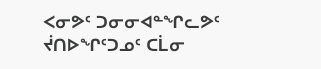ᐸᓂᕗᑦ ᑐᓂᓂᐊᓐᖏᓚᕗᑦ ᔫᑎᐅᖏᑦᑐᓄᑦ ᑕᒫᓂ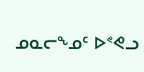ᓄᓇᓕᖕᓄᑦ ᐅᕝᕙᓗ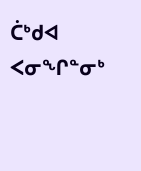ᑖᒃᑯᐊ ᐸᓂᖏᓐᓂᒃ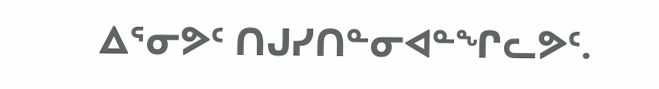ᐃᕐᓂᕗᑦ ᑎᒍᓯᑎᓐᓂᐊᓐᖏᓚᕗᑦ.